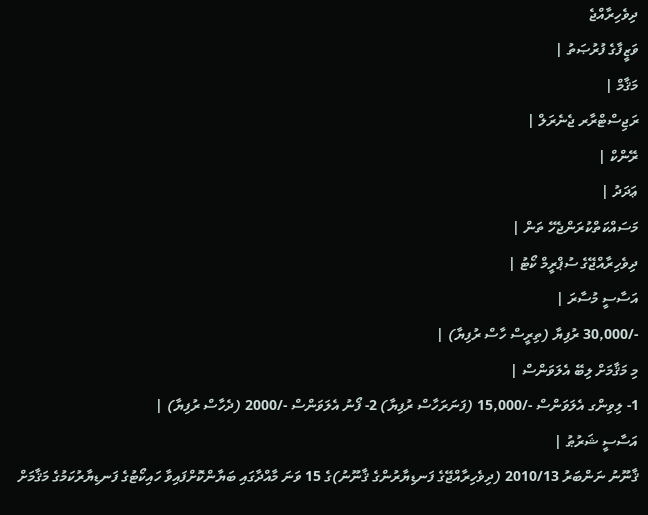ދިވެހިރާއްޖެ
ވަޒީފާގެ ފުރުޞަތު |
މަޤާމް |
ރަޖިސްޓްރާރ ޖެނެރަލް |
ރޭންކް |
ޢަދަދު |
މަސައްކަތްކުރަންޖެހޭ ތަން |
ދިވެހިރާއްޖޭގެ ސުޕްރީމް ކޯޓު |
އަސާސީ މުސާރަ |
-/30,000 ރުފިޔާ (ތިރީސް ހާސް ރުފިޔާ) |
މި މަޤާމަށް ލިބޭ އެލަވަންސް |
1- ލިވިންގ އެލަވަންސް -/15,000 (ފަނަރަހާސް ރުފިޔާ) 2- ފޯނު އެލަވަންސް -/2000 (ދެހާސް ރުފިޔާ) |
އަސާސީ ޝަރުޠު |
ޤާނޫނު ނަންބަރު 2010/13 (ދިވެހިރާއްޖޭގެ ފަނޑިޔާރުންގެ ޤާނޫނު)ގެ 15 ވަނަ މާއްދާގައި ބަޔާންކޮށްފައިވާ ހައިކޯޓުގެ ފަނޑިޔާރުކަމުގެ މަޤާމަށް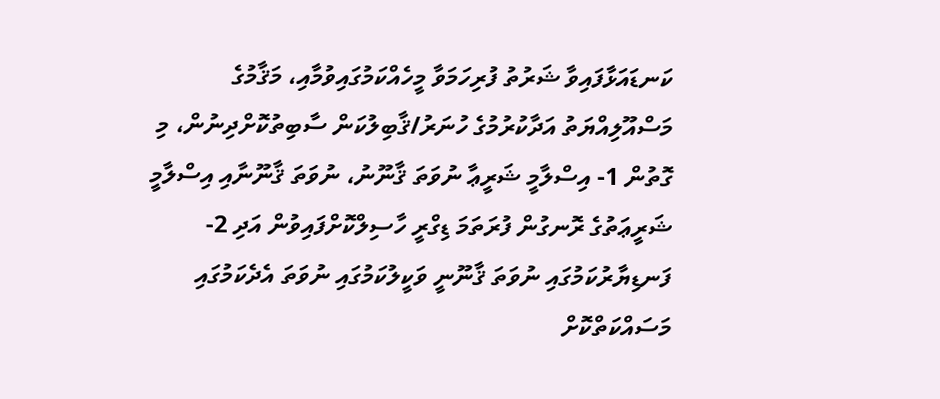ކަނޑައަޅާފައިވާ ޝަރުތު ފުރިހަމަވާ މީހެއްކަމުގައިވުމާއި، މަޤާމުގެ މަސްއޫލިއްޔަތު އަދާކުރުމުގެ ހުނަރު/ޤާބިލުކަން ސާބިތުކޮށްދިނުން، މި ގޮތުން 1- އިސްލާމީ ޝަރީޢާ ނުވަތަ ޤާނޫނު، ނުވަތަ ޤާނޫނާއި އިސްލާމީ ޝަރީޢަތުގެ ރޮނގުން ފުރަތަމަ ޑިގްރީ ހާސިލްކޮށްފައިވުން އަދި 2- ފަނޑިޔާރުކަމުގައި ނުވަތަ ޤާނޫނީ ވަކީލުކަމުގައި ނުވަތަ އެދެކަމުގައި މަސައްކަތްކޮށް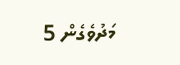މަދުވެގެން 5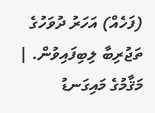(ފަހެއް) އަހަރު ދުވަހުގެ ތަޖުރިބާ ލިބިފައިވުން. |
މަޤާމުގެ މައިގަނޑު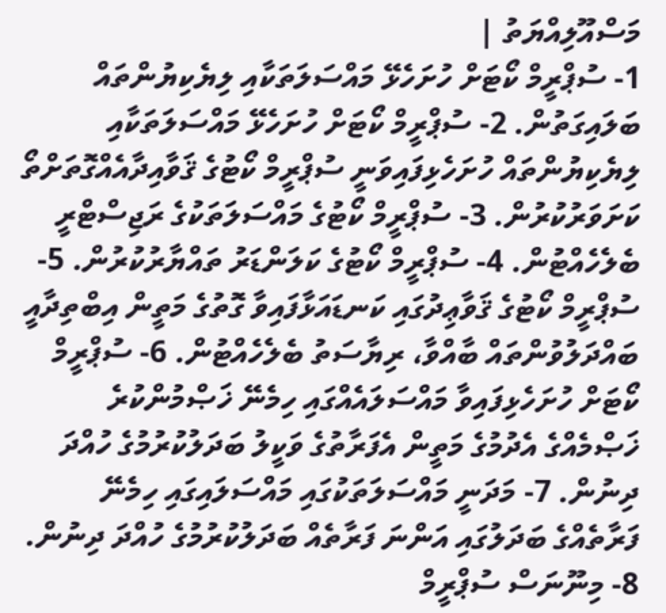މަސްއޫލިއްޔަތު |
1- ސުޕްރީމް ކޯޓަށް ހުށަހެޅޭ މައްސަލަތަކާއި ލިޔެކިޔުންތައް ބަލައިގަތުން. 2- ސުޕްރީމް ކޯޓަށް ހުށަހެޅޭ މައްސަލަތަކާއި ލިޔެކިޔުންތައް ހުށަހެޅިފައިވަނީ ސުޕްރީމް ކޯޓުގެ ޤަވާއިދާއެއްގޮތަށްތޯ ކަށަވަރުކުރުން. 3- ސުޕްރީމް ކޯޓުގެ މައްސަލަތަކުގެ ރަޖިސްޓްރީ ބެލެހެއްޓުން. 4- ސުޕްރީމް ކޯޓުގެ ކަލަންޑަރު ތައްޔާރުކުރުން. 5- ސުޕްރީމް ކޯޓުގެ ޤަވާޢިދުގައި ކަނޑައަޅާފައިވާ ގޮތުގެ މަތީން އިބްތިދާއީ ބައްދަލުވުންތައް ބާއްވާ، ރިޔާސަތު ބެލެހެއްޓުން. 6- ސުޕްރީމް ކޯޓަށް ހުށަހެޅިފައިވާ މައްސަލައެއްގައި ހިމެނޭ ޚަޞްމުންކުރެ ޚަޞްމެއްގެ އެދުމުގެ މަތީން އެފަރާތުގެ ވަކީލު ބަދަލުކުރުމުގެ ހުއްދަ ދިނުން. 7- މަދަނީ މައްސަލަތަކުގައި މައްސަލައިގައި ހިމެނޭ ފަރާތެއްގެ ބަދަލުގައި އަންނަ ފަރާތެއް ބަދަލުކުރުމުގެ ހުއްދަ ދިނުން. 8- މިނޫނަސް ސުޕްރީމް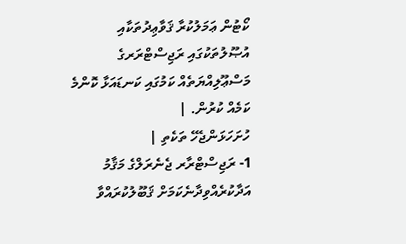ކޯޓުން ޢަމަލުކުރާ ޤަވާޢިދުތަކާއި އުޞޫލުތަކުގައި ރަޖިސްޓްރަރގެ މަސްޢޫލިއްޔަތެއް ކަމުގައި ކަނޑައަޅާ ކޮންމެ ކަމެއް ކުރުން. |
ހުށަހަޅަންޖެހޭ ތަކެތި |
1- ރަޖިސްޓްރާރ ޖެނެރަލްގެ މަޤާމު އަދާކުރެއްވިދާނެކަމަށް ޤަބޫލުކުރައްވާ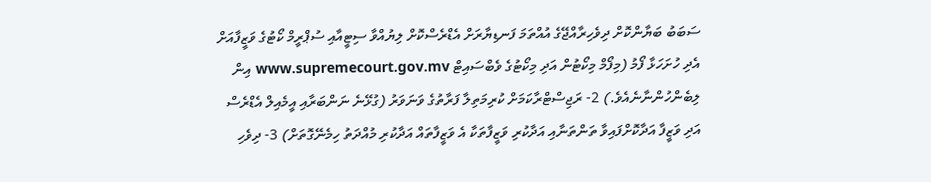ސަބަބު ބަޔާންކޮށް ދިވެހިރާއްޖޭގެ އުއްތަމަ ފަނޑިޔާރަށް އެޑްރެސްކޮށް ލިޔުއްވާ ސިޓީއާއި ސުޕްރީމް ކޯޓުގެ ވަޒީފާއަށް އެދި ހުށަހަޅާ ފޯމު (މިފޯމް މިކޯޓުން އަދި މިކޯޓުގެ ވެބްސައިޓް www.supremecourt.gov.mv އިން ލިބެންހުންނާނެއެވެ.) 2- ރަޖިސްޓްރާކަމަށް ކުރިމަތިލާ ފަރާތުގެ ވަނަވަރު (ގުޅޭނެ ނަންބަރާއި އީމެއިލް އެޑްރެސް އަދި ވަޒީފާ އަދާކޮށްފައިވާ ތަންތަނާއި އަދާކުރި ވަޒީފާތަކާ އެ ވަޒީފާތައް އަދާކުރި މުއްދަތު ހިމެނޭގޮތަށް) 3- ދިވެހި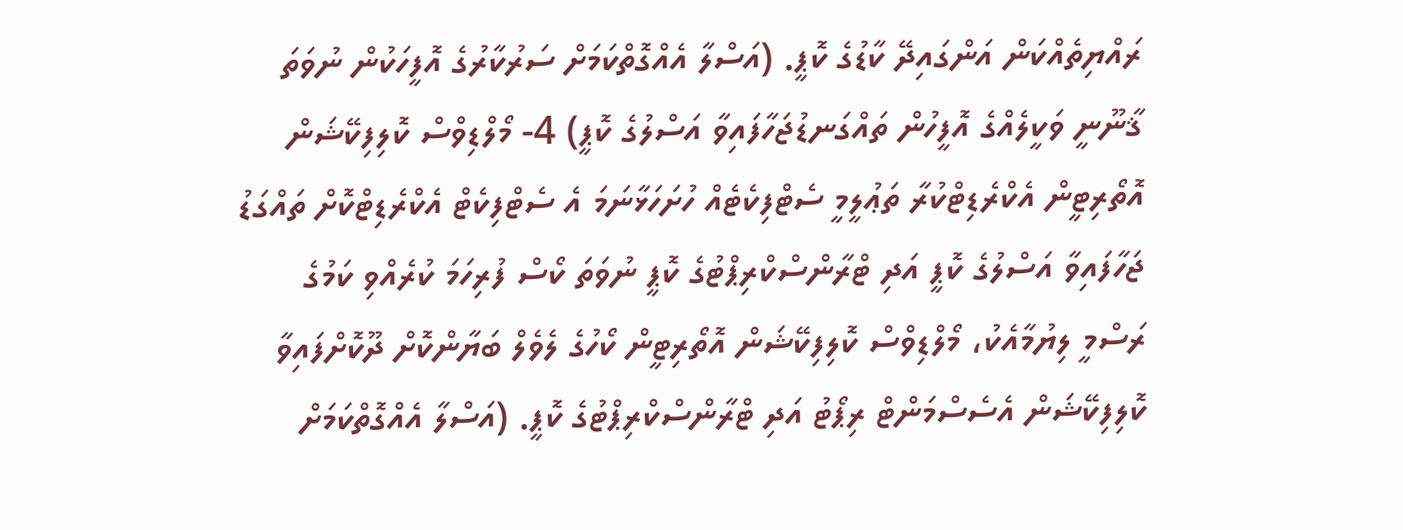ރައްޔިތެއްކަން އަންގައިދޭ ކާޑުގެ ކޮޕީ. (އަސްލާ އެއްގޮތްކަމަށް ސަރުކާރުގެ އޮފީހަކުން ނުވަތަ ޤާނޫނީ ވަކީލެއްގެ އޮފީހުން ތައްގަނޑުޖަހާފައިވާ އަސްލުގެ ކޮޕީ) 4- މޯލްޑިވްސް ކޮލިފިކޭޝަން އޮތޯރިޓީން އެކްރެޑިޓްކުރާ ތަޢުލީމީ ސެޓްފިކެޓެއް ހުށަހަޅާނަމަ އެ ސެޓްފިކެޓް އެކްރެޑިޓްކޮށް ތައްގަޑު ޖަހާފައިވާ އަސްލުގެ ކޮޕީ އަދި ޓްރާންސްކްރިޕްޓުގެ ކޮޕީ ނުވަތަ ކޯސް ފުރިހަމަ ކުރެއްވި ކަމުގެ ރަސްމީ ލިޔުމާއެކު، މޯލްޑިވްސް ކޮލިފިކޭޝަން އޮތޯރިޓީން ކޯހުގެ ލެވެލް ބަޔާންކޮށް ދޫކޮށްފައިވާ ކޮލިފިކޭޝަން އެސެސްމަންޓް ރިޕޯޓު އަދި ޓްރާންސްކްރިޕްޓުގެ ކޮޕީ. (އަސްލާ އެއްގޮތްކަމަށް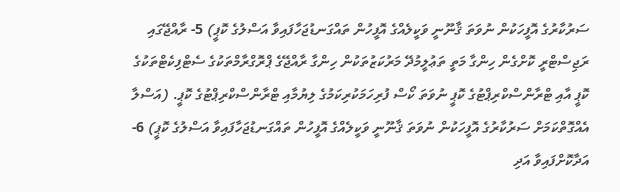ސަރުކާރުގެ އޮފީހަކުން ނުވަތަ ޤާނޫނީ ވަކީލެއްގެ އޮފީހުން ތައްގަނޑުޖަހާފައިވާ އަސްލުގެ ކޮޕީ) 5- ރާއްޖޭގައި ރަޖިސްޓްރީ ކޮށްގެން ހިންގާ މަތީ ތަޢުލީމުދޭ މަރުކަޒުތަކުން ހިންގާ ރާއްޖޭގެ ޕްރޮގްރާމްތަކުގެ ސެޓްފިކެޓްތަކުގެ ކޮޕީ އާއި ޓްރާންސްކްރިޕްޓުގެ ކޮޕީ ނުވަތަ ކޯސް ފުރިހަމަކުރިކަމުގެ ލިޔުމާއި ޓްރާންސްކްރިޕްޓުގެ ކޮޕީ. (އަސްލާ އެއްގޮތްކަމަށް ސަރުކާރުގެ އޮފީހަކުން ނުވަތަ ޤާނޫނީ ވަކީލެއްގެ އޮފީހުން ތައްގަނޑުޖަހާފައިވާ އަސްލުގެ ކޮޕީ) 6- އަދާކޮށްފައިވާ އަދި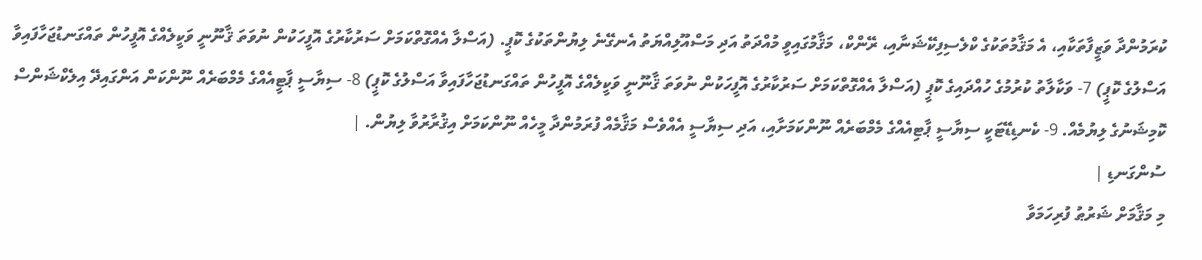ކުރަމުންދާ ވަޒީފާތަކާއި، އެ މަޤާމުތަކުގެ ކްލެސިފިކޭޝަނާއި، ރޭންކް، މަޤާމުގައިވީ މުއްދަތު އަދި މަސްއޫލިއްޔަތު އެނގޭނެ ލިޔުންތަކުގެ ކޮޕީ. (އަސްލާ އެއްގޮތްކަމަށް ސަރުކާރުގެ އޮފީހަކުން ނުވަތަ ޤާނޫނީ ވަކީލެއްގެ އޮފީހުން ތައްގަނޑުޖަހާފައިވާ އަސްލުގެ ކޮޕީ) 7- ވަކާލާތު ކުރުމުގެ ހުއްދައިގެ ކޮޕީ (އަސްލާ އެއްގޮތްކަމަށް ސަރުކާރުގެ އޮފީހަކުން ނުވަތަ ޤާނޫނީ ވަކީލެއްގެ އޮފީހުން ތައްގަނޑުޖަހާފައިވާ އަސްލުގެ ކޮޕީ) 8- ސިޔާސީ ޕާޓީއެއްގެ މެމްބަރެއް ނޫންކަން އަންގައިދޭ އިލެކްޝަންސް ކޮމިޝަނުގެ ލިޔުމެއް. 9- ކެނޑިޑޭޓަކީ ސިޔާސީ ޕާޓިއެއްގެ މެމްބަރެއް ނޫންކަމަށާއި، އަދި ސިޔާސީ އެއްވެސް މަޤާމެއް ފުރަމުންދާ މީހެއް ނޫންކަމަށް އިޤުރާރުވާ ލިޔުން. |
ސުންގަނޑި |
މި މަޤާމަށް ޝަރުޠު ފުރިހަމަވާ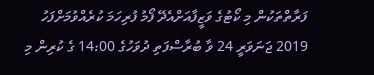ފަރާތްތަކުން މި ކޯޓުގެ ވަޒީފާއަށްއެދޭ ފޯމު ފުރިހަމަ ކުރެއްވުމަށްފަހު 2019 ޖަނަވަރީ 24 ވާ ބުރާސްފަތި ދުވަހުގެ 14:00 ގެ ކުރިން މި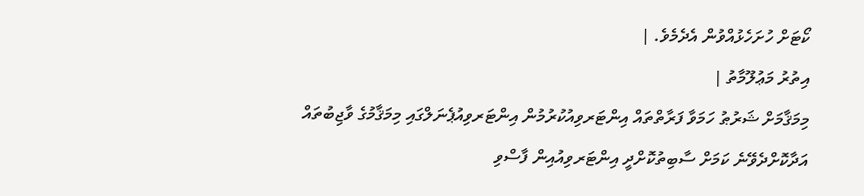ކޯޓަށް ހުށަހެޅުއްވުން އެދެމެވެ. |
އިތުރު މަޢުލޫމާތު |
މިމަޤާމަށް ޝަރުޠު ހަމަވާ ފަރާތްތައް އިންޓަރވިއުކުރުމުން އިންޓަރވިއުޕެނަލްގައި މިމަޤާމުގެ ވާޖިބުތައް އަދާކޮށްދެވޭނެ ކަމަށް ސާބިތުކޮށްދީ އިންޓަރވިއުއިން ފާސްވި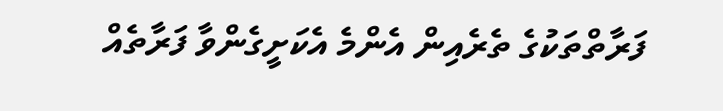ފަރާތްތަކުގެ ތެރެއިން އެންމެ އެކަށީގެންވާ ފަރާތެއް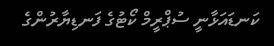ކަނޑައަޅާނީ ސުޕްރީމް ކޯޓުގެ ފަނޑިޔާރުންގެ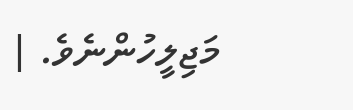މަޖިލީހުންނެވެ. |